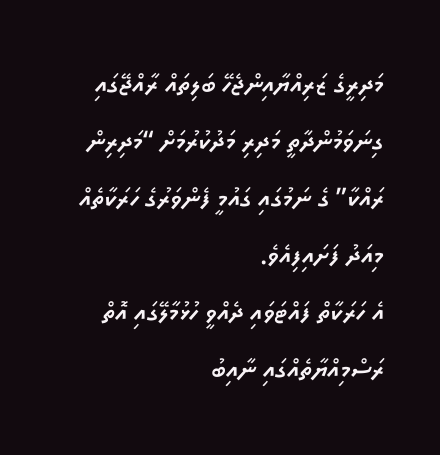މަދިރީގެ ޒަރިއްޔާއިންޖެހޭ ބަލިތައް ރާއްޖޭގައި ގިނަވަމުންދާތީ މަދިރި މަދުކުރުމަށް “މަދިރިން ރައްކާ” ގެ ނަމުގައި ގައުމީ ފެންވަރުގެ ހަރަކާތެއް މިއަދު ފަށައިފިއެވެ.
އެ ހަރަކާތް ފައްޓަވައި ދެއްވީ ހުޅުމާލޭގައި އޮތް ރަސްމިއްޔާތެއްގައި ނާއިބު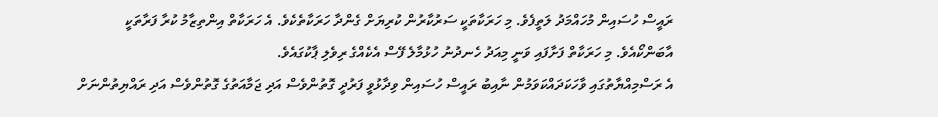ރައީސް ހުސައިން މުހައްމަދު ލަތީފެވެ. މި ހަރަކާތަކީ ސަރުކާރުން ކުރިޔަށް ގެންދާ ހަރަކާތެކެވެ. އެ ހަރަކާތް އިންތިޒާމު ކުރާ ފަރާތަކީ އާބަންކޯއެވެ. މި ހަރަކާތް ފަށާފައި ވަނީ މިއަދު ހެނދުނު ހުޅުމާލެ ފޭސް އެކެއްގެ ރިވެލި ޕާކުގައެވެ.
އެ ރަސްމިއްޔާތުގައި ވާހަކަދައްކަވަމުން ނާއިބު ރައީސް ހުސައިން ވިދާޅުވީ ފަރުދީ ގޮތުންވެސް އަދި ޖަމާއަތުގެ ގޮތުންވެސް އަދި ރައްޔިތުންނަށް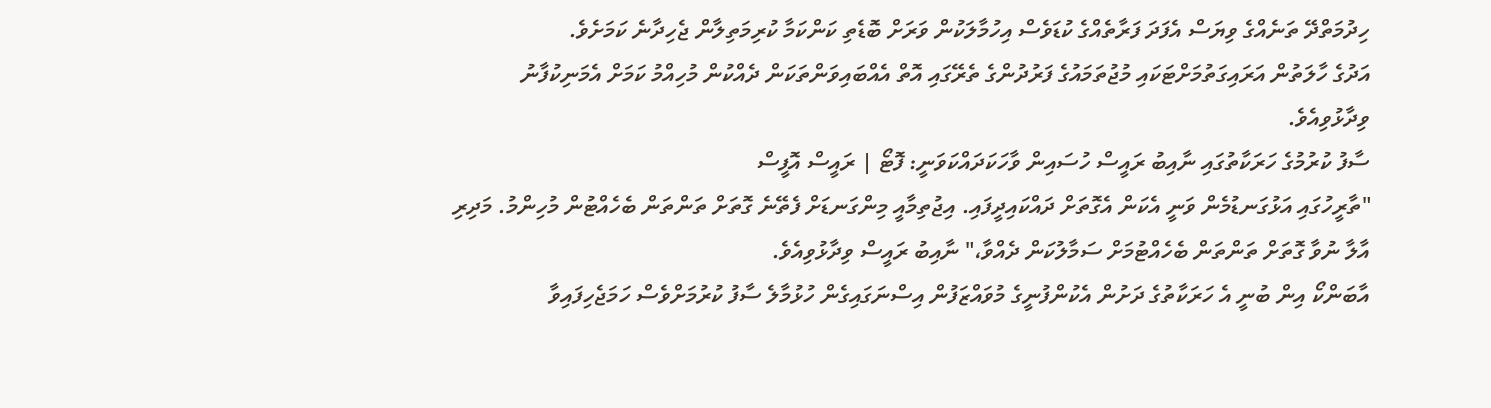ހިދުމަތްދޭ ތަނެއްގެ ވިޔަސް އެފަދަ ފަރާތެއްގެ ކުޑަވެސް އިހުމާލަކުން ވަރަށް ބޮޑެތި ކަންކަމާ ކުރިމަތިލާން ޖެހިދާނެ ކަމަށެވެ.
އަދުގެ ހާލަތުން އަރައިގަތުމަށްޓަކައި މުޖުތަމައުގެ ފަރުދުންގެ ތެރޭގައި އޮތް އެއްބައިވަންތަކަން ދެއްކުން މުހިއްމު ކަމަށް އެމަނިކުފާނު ވިދާޅުވިއެވެ.
ސާފު ކުރުމުގެ ހަރަކާތުގައި ނާއިބު ރައީސް ހުސައިން ވާހަކަދައްކަވަނީ: ފޮޓޯ | ރައީސް އޮފީސް
"ތާރީހުގައި އަޅުގަނޑުމެން ވަނީ އެކަން އެގޮތަށް ދައްކައިދީފައި. އިޖުތިމާއީ މިންގަނޑަށް ފެތޭނެ ގޮތަށް ތަންތަން ބެހެއްޓުން މުހިންމު. މަދިރި އާލާ ނުވާ ގޮތަށް ތަންތަން ބެހެއްޓުމަށް ސަމާލުކަން ދެއްވާ،" ނާއިބު ރައީސް ވިދާޅުވިއެވެ.
އާބަންކޯ އިން ބުނީ އެ ހަރަކާތުގެ ދަށުން އެކުންފުނީގެ މުވައްޒަފުން އިސްނަގައިގެން ހުޅުމާލެ ސާފު ކުރުމަށްވެސް ހަމަޖެހިފައިވާ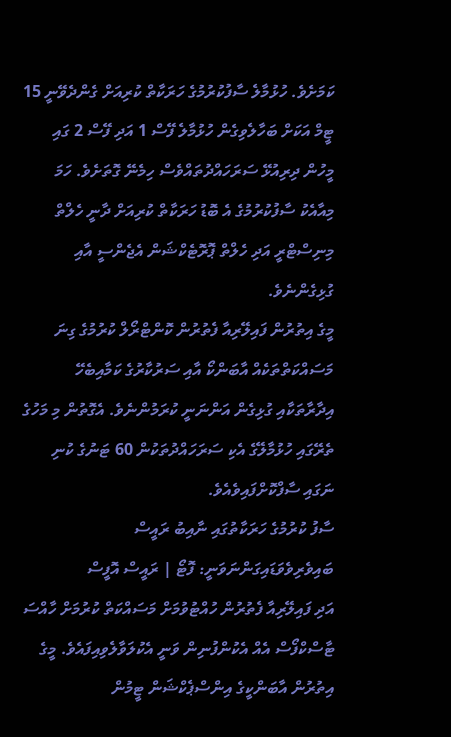ކަމަށެވެ. ހުޅުމާލެ ސާފުކުރުމުގެ ހަރަކާތް ކުރިއަށް ގެންދެވޭނީ 15 ޓީމް އަކަށް ބަހާލެވިގެން ހުޅުމާލެ ފޭސް 1 އަދި ފޭސް 2 ގައި މީހުން ދިރިއުޅޭ ސަރަހައްދުތައްވެސް ހިމެނޭ ގޮތަށެވެ. ހަމަ މިއާއެކު ސާފުކުރުމުގެ އެ ބޮޑު ހަރަކާތް ކުރިއަށް ދާނީ ހެލްތް މިނިސްޓްރީ އަދި ހެލްތް ޕޮރޮޓެކްޝަން އެޖެންސީ އާއި ގުޅިގެންނެވެ.
މީގެ އިތުރުން ފައިލޭރިއާ ފެތުރުން ކޮންޓްރޯލް ކުރުމުގެ ގިނަ މަސައްކަތްތަކެއް އާބަންކޯ އާއި ސަރުކާރުގެ ކަމާއިބެހޭ އިދާރާތަކާއި ގުޅިގެން އަންނަނީ ކުރަމުންނެވެ. އެގޮތުން މި މަހުގެ ތެރޭގައި ހުޅުމާލޭގެ އެކި ސަރަހައްދުތަކުން 60 ޓަނުގެ ކުނި ނަގައި ސާފްކޮށްފައިވެއެވެ.
ސާފު ކުރުމުގެ ހަރަކާތުގައި ނާއިބު ރައީސް ބައިވެރިވެވަޑައިގަންނަވަނީ: ފޮޓޯ | ރައީސް އޮފީސް
އަދި ފައިލޭރިއާ ފެތުރުން ހުއްޓުވުމަށް މަސައްކަތް ކުރުމަށް ހާއްސަ ޓާސްކްފޯސް އެއް އެކުންފުނިން ވަނީ އެކުލަވާލެވިއިފައެވެ. މީގެ އިތުރުން އާބަންކީގެ އިންސްޕެކްޝަން ޓީމުން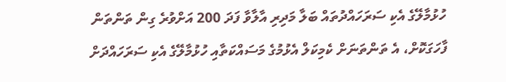ހުޅުމާލޭގެ އެކި ސަރަހައްދުތައް ބަލާ މަދިރި އާލާވާ ފަދަ 200 އަށްވުރެ ގިން ތަންތަން ފާހަގަކޮށް، އެ ތަންތަނަށް ކެމިކަލް އެޅުމުގެ މަސައްކަތާއި ހުޅުމާލޭގެ އެކި ސަރަހައްދަށް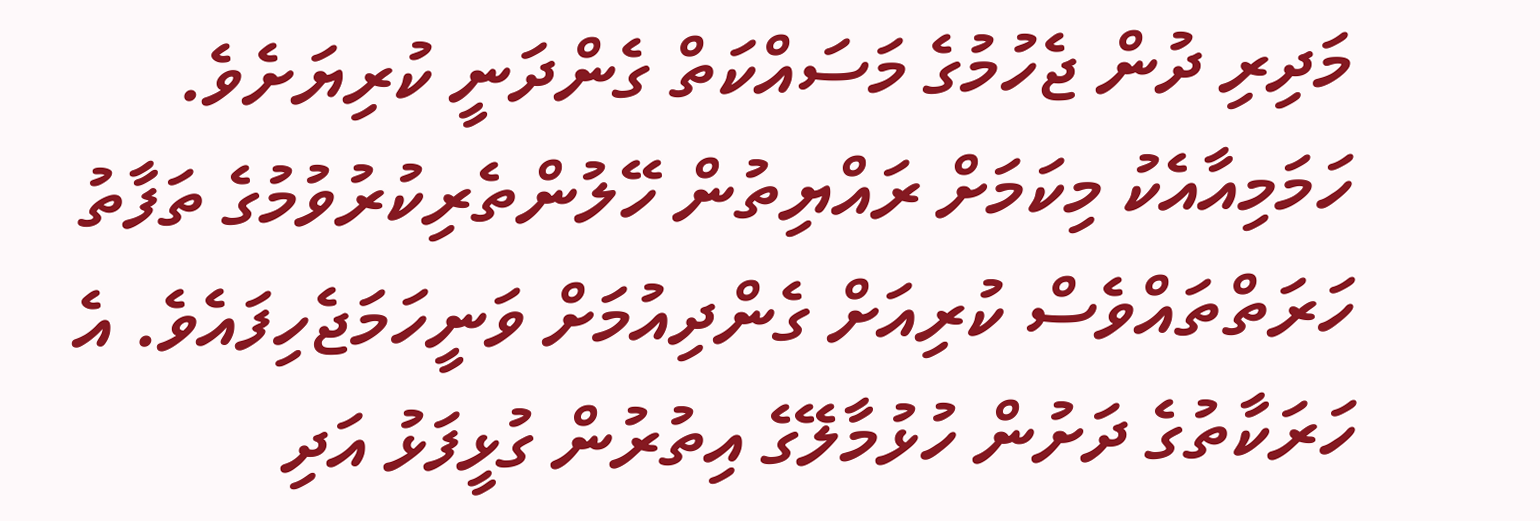މަދިރި ދުން ޖެހުމުގެ މަސައްކަތް ގެންދަނީ ކުރިޔަށެވެ.
ހަމަމިއާއެކު މިކަމަށް ރައްޔިތުން ހޭލުންތެރިކުރުވުމުގެ ތަފާތު ހަރަތްތައްވެސް ކުރިއަށް ގެންދިއުމަށް ވަނީހަމަޖެހިފައެވެ. އެ ހަރަކާތުގެ ދަށުން ހުޅުމާލޭގެ އިތުރުން ގުޅީފަޅު އަދި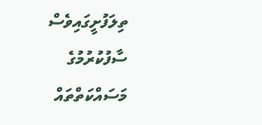ތިލަފުށީގައިވެސް ސާފުކުރުމުގެ މަސައްކަތްތައް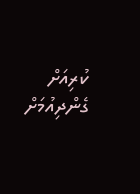ކުރިއަށް ގެންދިއުމަށް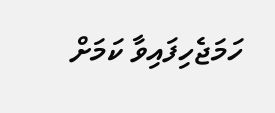ހަމަޖެހިފައިވާ ކަމަށް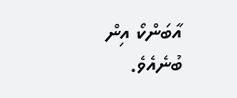އާބަންކޯ އިން ބުނެއެވެ.